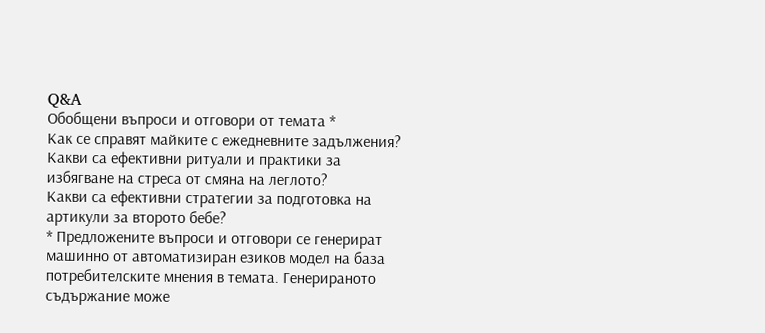Q&A
Обобщени въпроси и отговори от темата *
Как се справят майките с ежедневните задължения?
Какви са ефективни ритуали и практики за избягване на стреса от смяна на леглото?
Какви са ефективни стратегии за подготовка на артикули за второто бебе?
* Предложените въпроси и отговори се генерират машинно от автоматизиран езиков модел на база потребителските мнения в темата. Генерираното съдържание може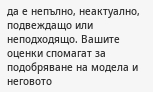да е непълно, неактуално, подвеждащо или неподходящо. Вашите оценки спомагат за подобряване на модела и неговото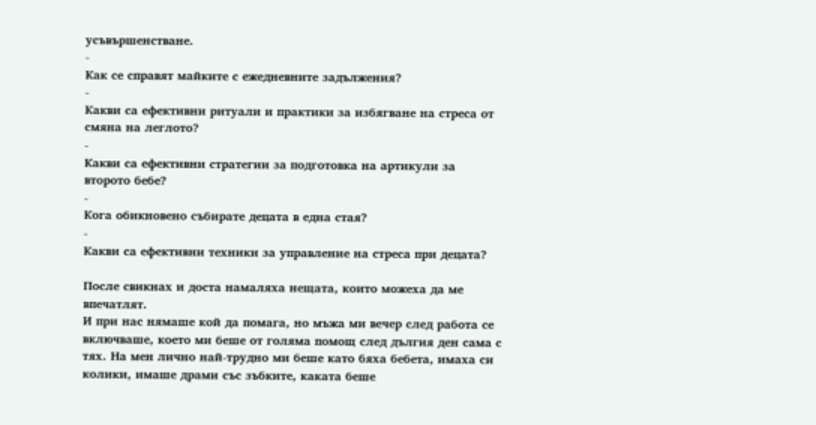усъвършенстване.
-
Как се справят майките с ежедневните задължения?
-
Какви са ефективни ритуали и практики за избягване на стреса от смяна на леглото?
-
Какви са ефективни стратегии за подготовка на артикули за второто бебе?
-
Кога обикновено събирате децата в една стая?
-
Какви са ефективни техники за управление на стреса при децата?

После свикнах и доста намаляха нещата, които можеха да ме впечатлят.
И при нас нямаше кой да помага, но мъжа ми вечер след работа се включваше, което ми беше от голяма помощ след дългия ден сама с тях. На мен лично най-трудно ми беше като бяха бебета, имаха си колики, имаше драми със зъбките, каката беше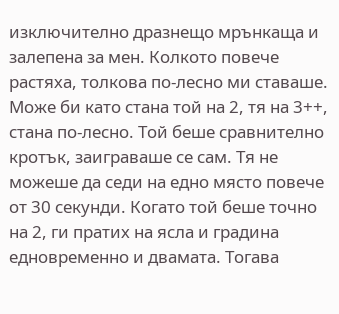изключително дразнещо мрънкаща и залепена за мен. Колкото повече растяха, толкова по-лесно ми ставаше. Може би като стана той на 2, тя на 3++, стана по-лесно. Той беше сравнително кротък, заиграваше се сам. Тя не можеше да седи на едно място повече от 30 секунди. Когато той беше точно на 2, ги пратих на ясла и градина едновременно и двамата. Тогава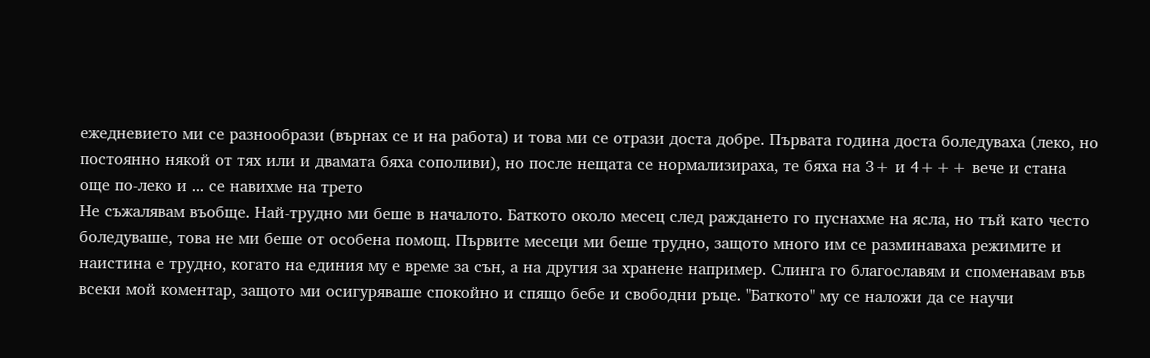ежедневието ми се разнообрази (върнах се и на работа) и това ми се отрази доста добре. Първата година доста боледуваха (леко, но постоянно някой от тях или и двамата бяха сополиви), но после нещата се нормализираха, те бяха на 3+ и 4+++ вече и стана още по-леко и ... се навихме на трето
Не съжалявам въобще. Най-трудно ми беше в началото. Баткото около месец след раждането го пуснахме на ясла, но тъй като често боледуваше, това не ми беше от особена помощ. Първите месеци ми беше трудно, защото много им се разминаваха режимите и наистина е трудно, когато на единия му е време за сън, а на другия за хранене например. Слинга го благославям и споменавам във всеки мой коментар, защото ми осигуряваше спокойно и спящо бебе и свободни ръце. "Баткото" му се наложи да се научи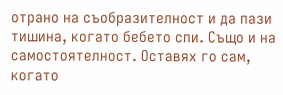отрано на съобразителност и да пази тишина, когато бебето спи. Също и на самостоятелност. Оставях го сам, когато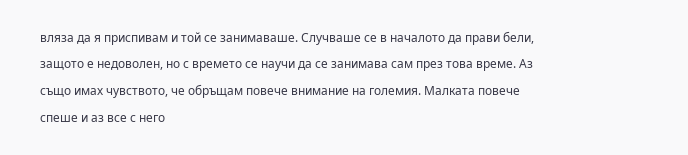вляза да я приспивам и той се занимаваше. Случваше се в началото да прави бели, защото е недоволен, но с времето се научи да се занимава сам през това време. Аз също имах чувството, че обръщам повече внимание на големия. Малката повече спеше и аз все с него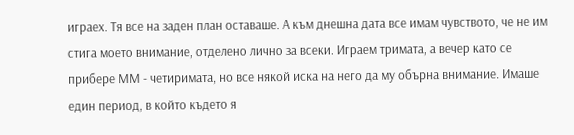играех. Тя все на заден план оставаше. А към днешна дата все имам чувството, че не им стига моето внимание, отделено лично за всеки. Играем тримата, а вечер като се прибере ММ - четиримата, но все някой иска на него да му обърна внимание. Имаше един период, в който където я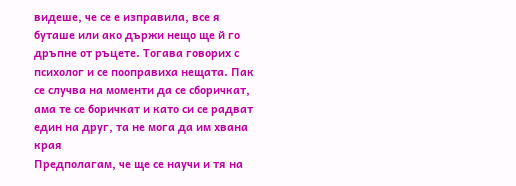видеше, че се е изправила, все я буташе или ако държи нещо ще й го дръпне от ръцете. Тогава говорих с психолог и се пооправиха нещата. Пак се случва на моменти да се сборичкат, ама те се боричкат и като си се радват един на друг, та не мога да им хвана края
Предполагам, че ще се научи и тя на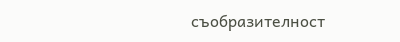съобразителност